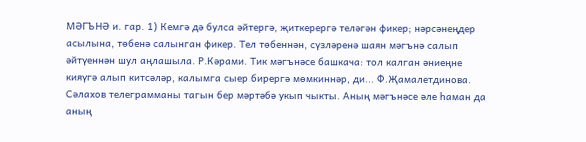МӘГЪНӘ и. гар. 1) Кемгә дә булса әйтергә, җиткерергә теләгән фикер; нәрсәнеңдер асылына, төбенә салынган фикер. Тел төбеннән, сүзләренә шаян мәгънә салып әйтүеннән шул аңлашыла. Р.Кәрами. Тик мәгънәсе башкача: тол калган әниеңне кияүгә алып китсәләр, калымга сыер бирергә мөмкиннәр, ди... Ф.Җамалетдинова. Сәлахов телеграмманы тагын бер мәртәбә укып чыкты. Аның мәгънәсе әле һаман да аның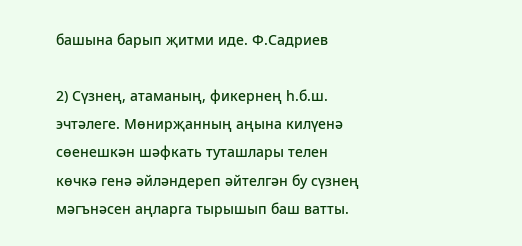башына барып җитми иде. Ф.Садриев

2) Сүзнең, атаманың, фикернең һ.б.ш. эчтәлеге. Мөнирҗанның аңына килүенә сөенешкән шәфкать туташлары телен көчкә генә әйләндереп әйтелгән бу сүзнең мәгънәсен аңларга тырышып баш ватты.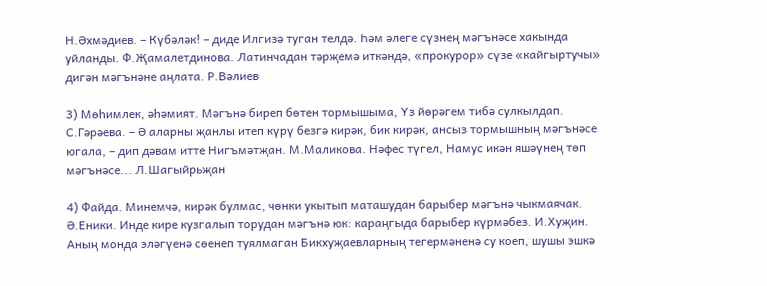Н.Әхмәдиев. – Күбәләк! – диде Илгизә туган телдә. Һәм әлеге сүзнең мәгънәсе хакында уйланды. Ф.Җамалетдинова. Латинчадан тәрҗемә иткәндә, «прокурор» сүзе «кайгыртучы» дигән мәгънәне аңлата. Р.Вәлиев

3) Мөһимлек, әһәмият. Мәгънә биреп бөтен тормышыма, Үз йөрәгем тибә сулкылдап. С.Гәрәева. – Ә аларны җанлы итеп күрү безгә кирәк, бик кирәк, ансыз тормышның мәгънәсе югала, – дип дәвам итте Нигъмәтҗан. М.Маликова. Нәфес түгел, Намус икән яшәүнең төп мәгънәсе... Л.Шагыйрьҗан

4) Файда. Минемчә, кирәк булмас, чөнки укытып маташудан барыбер мәгънә чыкмаячак. Ә.Еники. Инде кире кузгалып торудан мәгънә юк: караңгыда барыбер күрмәбез. И.Хуҗин. Аның монда эләгүенә сөенеп туялмаган Бикхуҗаевларның тегермәненә су коеп, шушы эшкә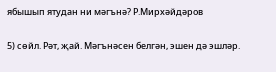ябышып ятудан ни мәгънә? Р.Мирхәйдәров

5) сөйл. Рәт, җай. Мәгънәсен белгән, эшен дә эшләр.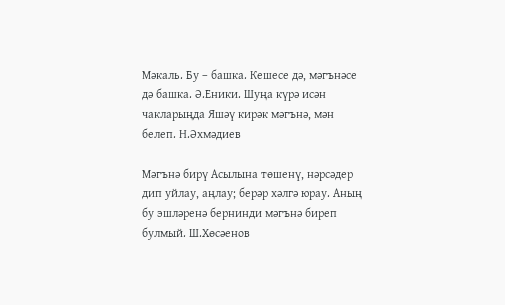Мәкаль. Бу – башка. Кешесе дә, мәгънәсе дә башка. Ә.Еники. Шуңа күрә исән чакларыңда Яшәү кирәк мәгънә, мән белеп. Н.Әхмәдиев

Мәгънә бирү Асылына төшенү, нәрсәдер дип уйлау, аңлау; берәр хәлгә юрау. Аның бу эшләренә бернинди мәгънә биреп булмый. Ш.Хөсәенов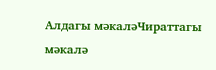Алдагы мәкаләЧираттагы мәкалә